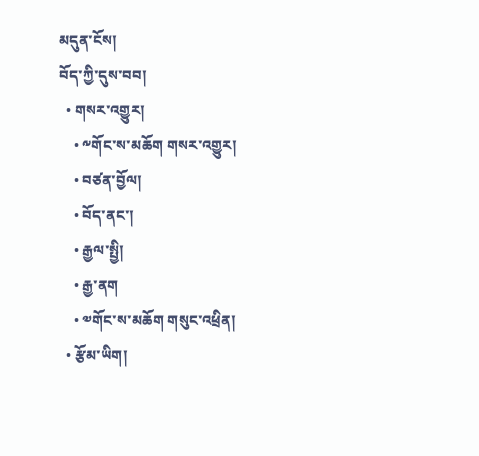མདུན་ངོས།
བོད་ཀྱི་དུས་བབ།
  • གསར་འགྱུར།
    • ༸གོང་ས་མཆོག གསར་འགྱུར།
    • བཙན་བྱོལ།
    • བོད་ནང་།
    • རྒྱལ་སྤྱི།
    • རྒྱ་ནག
    • ༧གོང་ས་མཆོག གསུང་འཕྲིན།
  • རྩོམ་ཡིག།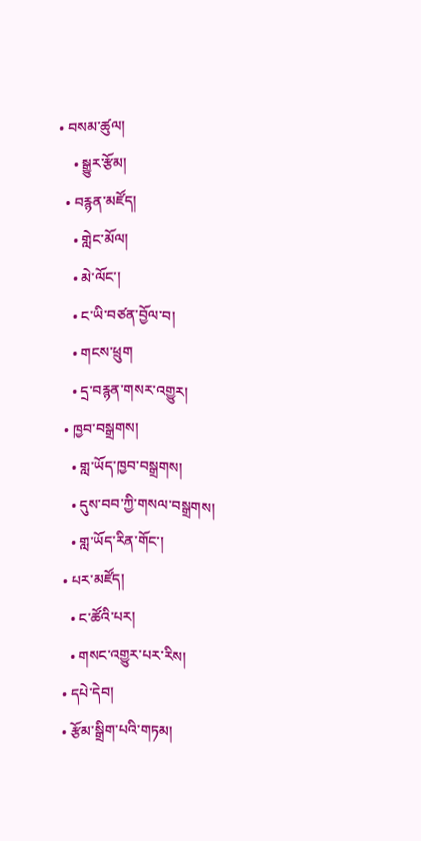• བསམ་ཚུལ།
    • སྒྱུར་རྩོམ།
  • བརྙན་མཛོད།
    • གླེང་མོལ།
    • མེ་ལོང་།
    • ང་ཡི་བཙན་བྱོལ་བ།
    • གངས་ཕྲུག
    • དྲ་བརྙན་གསར་འགྱུར།
  • ཁྱབ་བསྒྲགས།
    • གླ་ཡོད་ཁྱབ་བསྒྲགས།
    • དུས་བབ་ཀྱི་གསལ་བསྒྲགས།
    • གླ་ཡོད་རིན་གོང་།
  • པར་མཛོད།
    • ང་ཚོའི་པར།
    • གསང་འགྱུར་པར་རིས།
  • དཔེ་དེབ།
  • རྩོམ་སྒྲིག་པའི་གཏམ།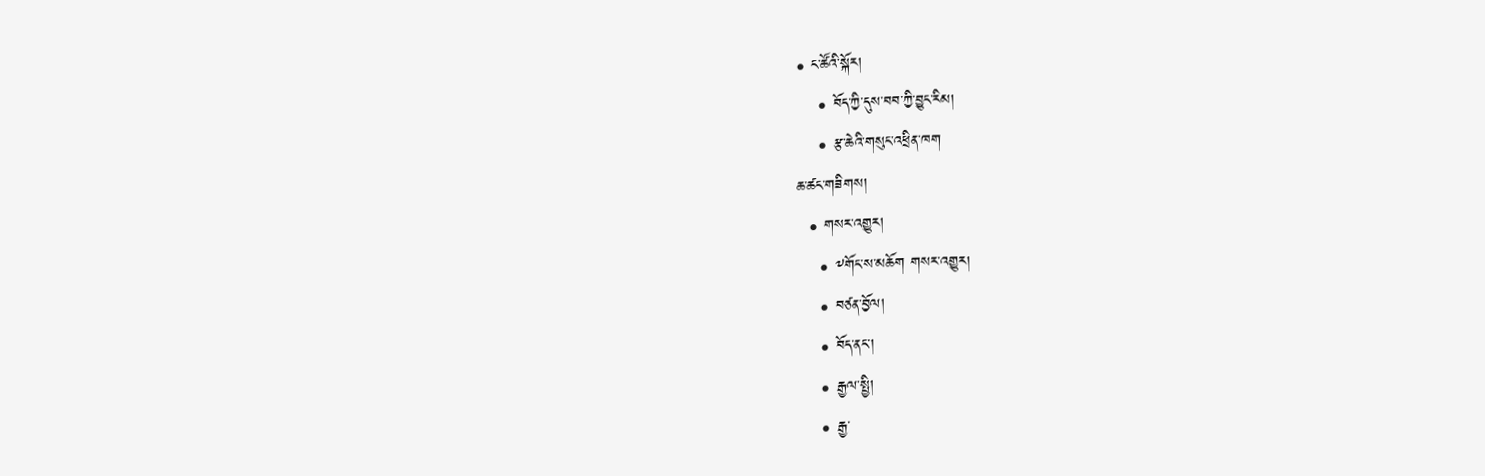• ང་ཚོའི་སྐོར།
    • བོད་ཀྱི་དུས་བབ་ཀྱི་བྱུང་རིམ།
    • རྩ་ཆེའི་གསུང་འཕྲིན་ཁག
ཆ་ཚང་གཟིགས།
  • གསར་འགྱུར།
    • ༸གོང་ས་མཆོག གསར་འགྱུར།
    • བཙན་བྱོལ།
    • བོད་ནང་།
    • རྒྱལ་སྤྱི།
    • རྒྱ་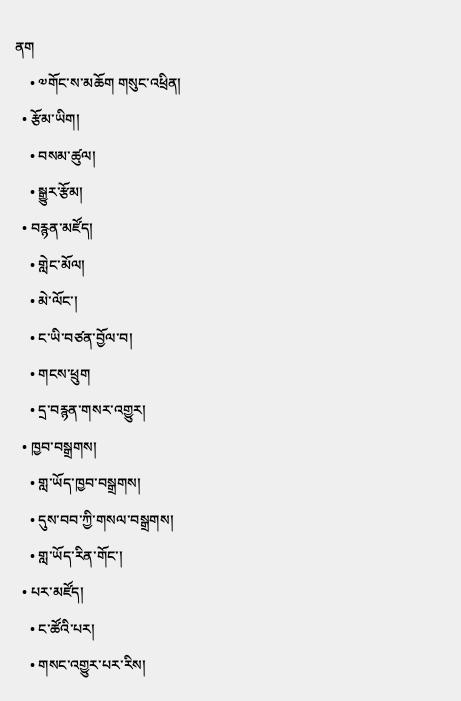ནག
    • ༧གོང་ས་མཆོག གསུང་འཕྲིན།
  • རྩོམ་ཡིག།
    • བསམ་ཚུལ།
    • སྒྱུར་རྩོམ།
  • བརྙན་མཛོད།
    • གླེང་མོལ།
    • མེ་ལོང་།
    • ང་ཡི་བཙན་བྱོལ་བ།
    • གངས་ཕྲུག
    • དྲ་བརྙན་གསར་འགྱུར།
  • ཁྱབ་བསྒྲགས།
    • གླ་ཡོད་ཁྱབ་བསྒྲགས།
    • དུས་བབ་ཀྱི་གསལ་བསྒྲགས།
    • གླ་ཡོད་རིན་གོང་།
  • པར་མཛོད།
    • ང་ཚོའི་པར།
    • གསང་འགྱུར་པར་རིས།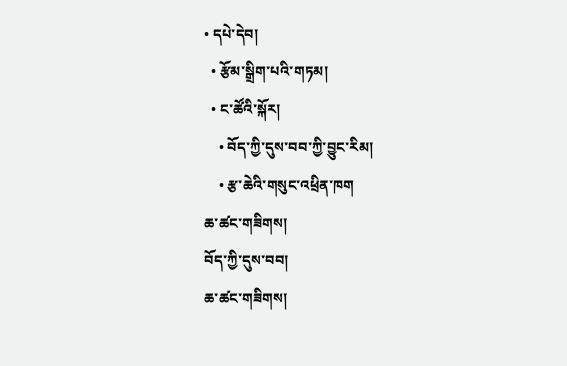• དཔེ་དེབ།
  • རྩོམ་སྒྲིག་པའི་གཏམ།
  • ང་ཚོའི་སྐོར།
    • བོད་ཀྱི་དུས་བབ་ཀྱི་བྱུང་རིམ།
    • རྩ་ཆེའི་གསུང་འཕྲིན་ཁག
ཆ་ཚང་གཟིགས།
བོད་ཀྱི་དུས་བབ།
ཆ་ཚང་གཟིགས།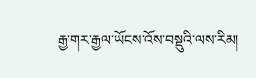རྒྱ་གར་རྒྱལ་ཡོངས་འོས་བསྡུའི་ལས་རིམ།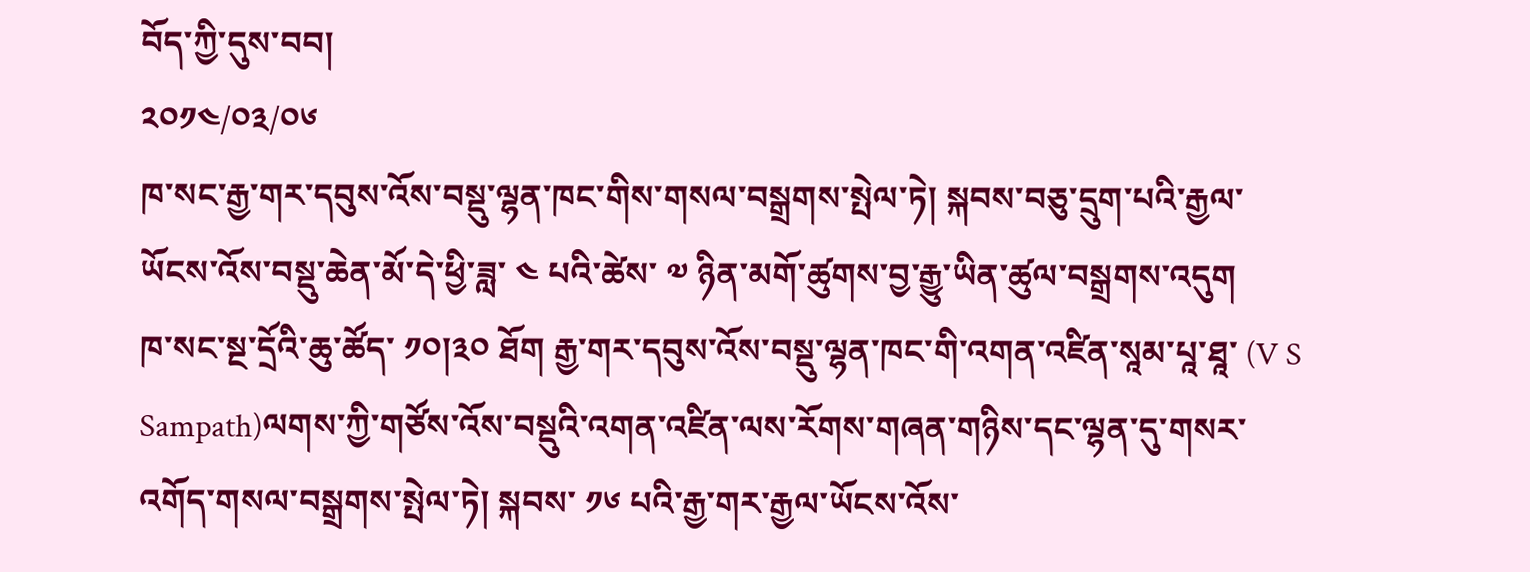བོད་ཀྱི་དུས་བབ།
༢༠༡༤/༠༣/༠༦
ཁ་སང་རྒྱ་གར་དབུས་འོས་བསྡུ་ལྷན་ཁང་གིས་གསལ་བསྒྲགས་སྤེལ་ཏེ། སྐབས་བཅུ་དྲུག་པའི་རྒྱལ་ཡོངས་འོས་བསྡུ་ཆེན་མོ་དེ་ཕྱི་ཟླ་ ༤ པའི་ཚེས་ ༧ ཉིན་མགོ་ཚུགས་བྱ་རྒྱུ་ཡིན་ཚུལ་བསྒྲགས་འདུག
ཁ་སང་སྔ་དྲོའི་ཆུ་ཚོད་ ༡༠།༣༠ ཐོག རྒྱ་གར་དབུས་འོས་བསྡུ་ལྷན་ཁང་གི་འགན་འཛིན་སཱམ་པཱ་ཐཱ་ (V S Sampath)ལགས་ཀྱི་གཙོས་འོས་བསྡུའི་འགན་འཛིན་ལས་རོགས་གཞན་གཉིས་དང་ལྷན་དུ་གསར་འགོད་གསལ་བསྒྲགས་སྤེལ་ཏེ། སྐབས་ ༡༦ པའི་རྒྱ་གར་རྒྱལ་ཡོངས་འོས་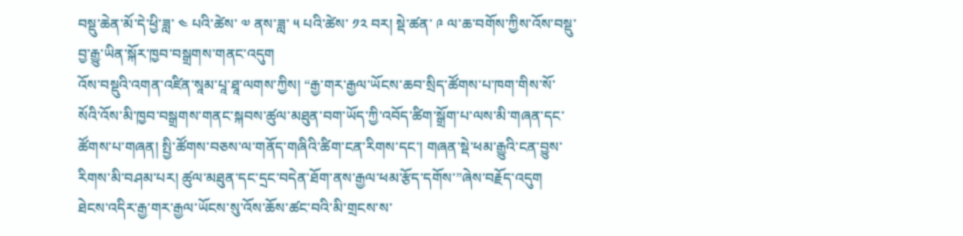བསྡུ་ཆེན་མོ་དེ་ཕྱི་ཟླ་ ༤ པའི་ཚེས་ ༧ ནས་ཟླ་ ༥ པའི་ཚེས་ ༡༢ བར། སྡེ་ཚན་ ༩ ལ་ཆ་བགོས་ཀྱིས་འོས་བསྡུ་བྱ་རྒྱུ་ཡིན་སྐོར་ཁྱབ་བསྒྲགས་གནང་འདུག
འོས་བསྡུའི་འགན་འཛིན་སཱམ་པཱ་ཐཱ་ལགས་ཀྱིས། “རྒྱ་གར་རྒྱལ་ཡོངས་ཆབ་སྲིད་ཚོགས་པ་ཁག་གིས་སོ་སོའི་འོས་མི་ཁྱབ་བསྒྲགས་གནང་སྐབས་ཚུལ་མཐུན་བག་ཡོད་ཀྱི་འབོད་ཚིག་སྒྲོག་པ་ལས་མི་གཞན་དང་ཚོགས་པ་གཞན། སྤྱི་ཚོགས་བཅས་ལ་གནོད་གཞིའི་ཚིག་ངན་རིགས་དང་། གཞན་སྡེ་ཕམ་རྒྱུའི་ངན་བྱུས་རིགས་མི་བཤམ་པར། ཚུལ་མཐུན་དང་དྲང་བདེན་ཐོག་ནས་རྒྱལ་ཕམ་རྩོད་དགོས་”ཞེས་བརྗོད་འདུག ཐེངས་འདིར་རྒྱ་གར་རྒྱལ་ཡོངས་སུ་འོས་ཆོས་ཚང་བའི་མི་གྲངས་ས་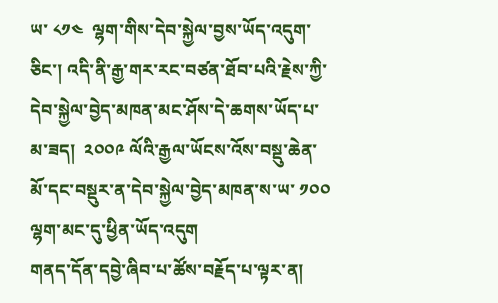ཡ་ ༨༡༤  ལྷག་གིས་དེབ་སྐྱེལ་བྱས་ཡོད་འདུག་ཅིང་། འདི་ནི་རྒྱ་གར་རང་བཙན་ཐོབ་པའི་རྗེས་ཀྱི་དེབ་སྐྱེལ་བྱེད་མཁན་མང་ཤོས་དེ་ཆགས་ཡོད་པ་མ་ཟད།  ༢༠༠༩ ལོའི་རྒྱལ་ཡོངས་འོས་བསྡུ་ཆེན་མོ་དང་བསྡུར་ན་དེབ་སྐྱེལ་བྱེད་མཁན་ས་ཡ་ ༡༠༠ ལྷག་མང་དུ་ཕྱིན་ཡོད་འདུག
གནད་དོན་དབྱེ་ཞིབ་པ་ཚོས་བརྗོད་པ་ལྟར་ན།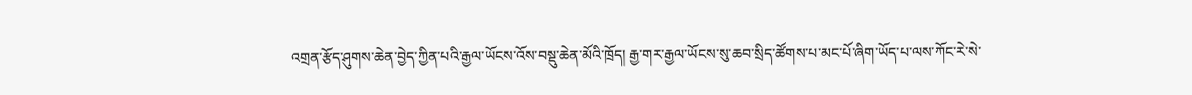འགྲན་རྩོད་ཤུགས་ཆེན་བྱེད་ཀྱིན་པའི་རྒྱལ་ཡོངས་འོས་བསྡུ་ཆེན་མོའི་ཁྲོད། རྒྱ་གར་རྒྱལ་ཡོངས་སུ་ཆབ་སྲིད་ཚོགས་པ་མང་པོ་ཞིག་ཡོད་པ་ལས་ཀོང་རེ་སེ་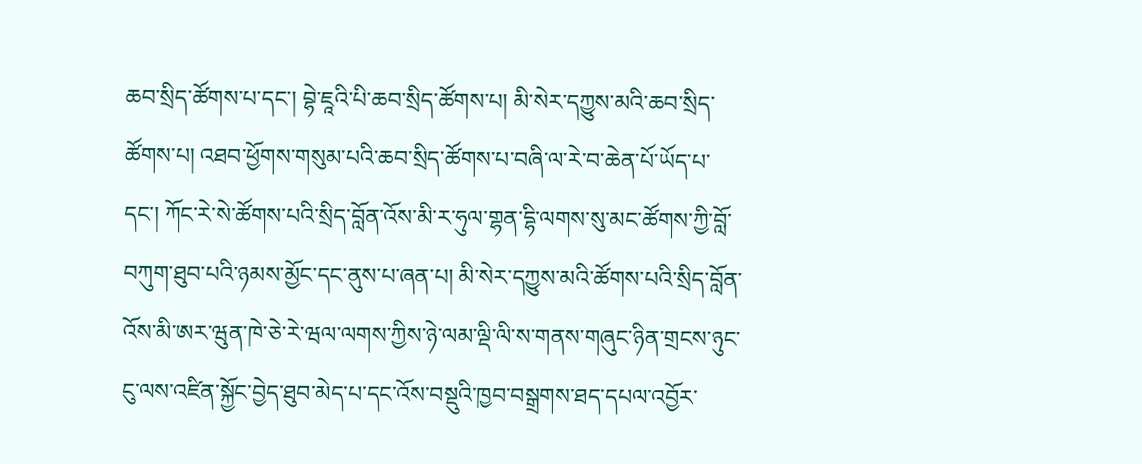ཆབ་སྲིད་ཚོགས་པ་དང་། བྷེ་ཇཱའི་པི་ཆབ་སྲིད་ཚོགས་པ། མི་སེར་དཀྱུས་མའི་ཆབ་སྲིད་ཚོགས་པ། འཐབ་ཕྱོགས་གསུམ་པའི་ཆབ་སྲིད་ཚོགས་པ་བཞི་ལ་རེ་བ་ཆེན་པོ་ཡོད་པ་དང་། ཀོང་རེ་སེ་ཚོགས་པའི་སྲིད་བློན་འོས་མི་ར་ཧུལ་གྷན་དྷི་ལགས་སུ་མང་ཚོགས་ཀྱི་བློ་བཀུག་ཐུབ་པའི་ཉམས་མྱོང་དང་ནུས་པ་ཞན་པ། མི་སེར་དཀྱུས་མའི་ཚོགས་པའི་སྲིད་བློན་འོས་མི་ཨར་ཝུན་ཁེ་ཅེ་རེ་ཝལ་ལགས་ཀྱིས་ཉེ་ལམ་ལྡི་ལི་ས་གནས་གཞུང་ཉིན་གྲངས་ཉུང་ངུ་ལས་འཛིན་སྐྱོང་བྱེད་ཐུབ་མེད་པ་དང་འོས་བསྡུའི་ཁྱབ་བསྒྲགས་ཐད་དཔལ་འབྱོར་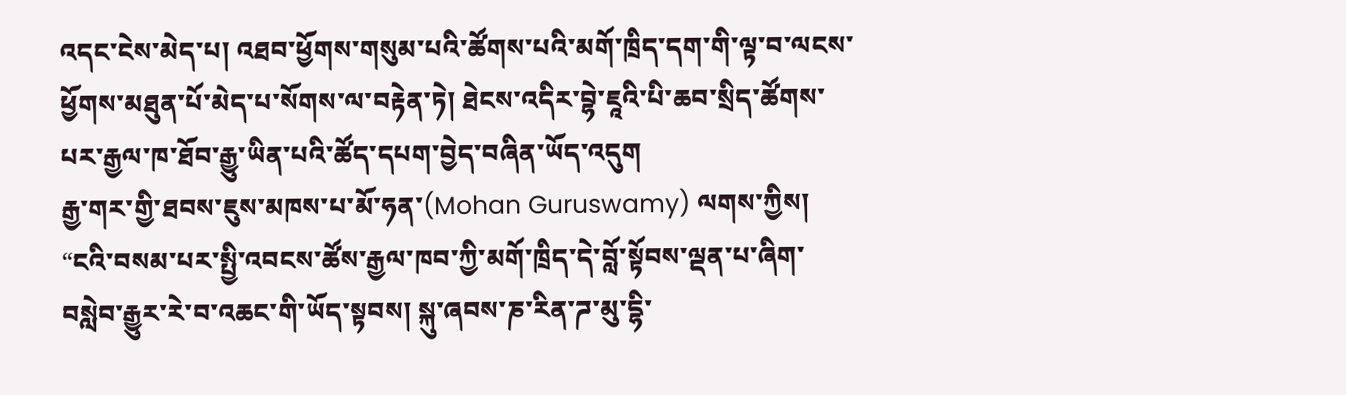འདང་ངེས་མེད་པ། འཐབ་ཕྱོགས་གསུམ་པའི་ཚོགས་པའི་མགོ་ཁྲིད་དག་གི་ལྟ་བ་ལངས་ཕྱོགས་མཐུན་པོ་མེད་པ་སོགས་ལ་བརྟེན་ཏེ། ཐེངས་འདིར་བྷེ་ཇཱའི་པི་ཆབ་སྲིད་ཚོགས་པར་རྒྱལ་ཁ་ཐོབ་རྒྱུ་ཡིན་པའི་ཚོད་དཔག་བྱེད་བཞིན་ཡོད་འདུག
རྒྱ་གར་གྱི་ཐབས་ཇུས་མཁས་པ་མོ་ཧན་(Mohan Guruswamy) ལགས་ཀྱིས། “ངའི་བསམ་པར་སྤྱི་འབངས་ཚོས་རྒྱལ་ཁབ་ཀྱི་མགོ་ཁྲིད་དེ་བློ་སྟོབས་ལྡན་པ་ཞིག་བསླེབ་རྒྱུར་རེ་བ་འཆང་གི་ཡོད་སྟབས། སྐུ་ཞབས་ཎ་རིན་ཌ་མུ་དྷི་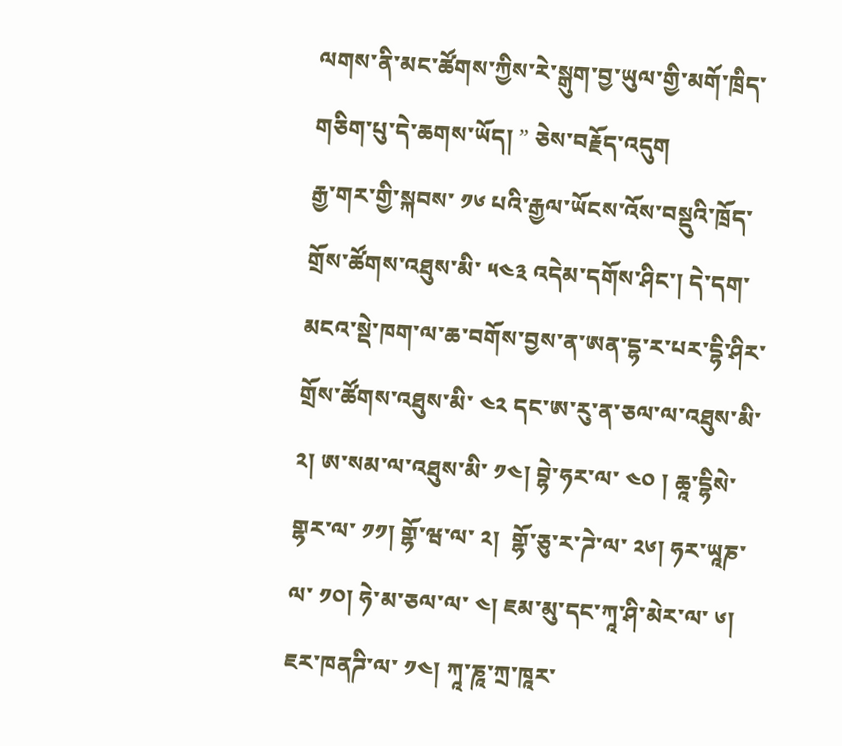ལགས་ནི་མང་ཚོགས་ཀྱིས་རེ་སྒུག་བྱ་ཡུལ་གྱི་མགོ་ཁྲིད་གཅིག་པུ་དེ་ཆགས་ཡོད། ” ཅེས་བརྗོད་འདུག
རྒྱ་གར་གྱི་སྐབས་ ༡༦ པའི་རྒྱལ་ཡོངས་འོས་བསྡུའི་ཁྲོད་གྲོས་ཚོགས་འཐུས་མི་ ༥༤༣ འདེམ་དགོས་ཤིང་། དེ་དག་མངའ་སྡེ་ཁག་ལ་ཆ་བགོས་བྱས་ན་ཨན་དྷ་ར་པར་དྷི་ཤིར་གྲོས་ཚོགས་འཐུས་མི་ ༤༢ དང་ཨ་རུ་ན་ཅལ་ལ་འཐུས་མི་ ༢། ཨ་སམ་ལ་འཐུས་མི་ ༡༤། བྷེ་ཧར་ལ་ ༤༠ ། ཆཱ་དྷིསེ་གྷར་ལ་ ༡༡། གྷོ་ཝ་ལ་ ༢།  གྷོ་ཅུ་ར་ཌེ་ལ་ ༢༦། ཧར་ཡཱཎ་ལ་ ༡༠། ཧེ་མ་ཅལ་ལ་ ༤། ཇམ་མུ་དང་ཀཱ་ཤི་མེར་ལ་ ༦། ཇར་ཁནཌི་ལ་ ༡༤། ཀཱ་ཎཱ་ཀྲ་ཁཱར་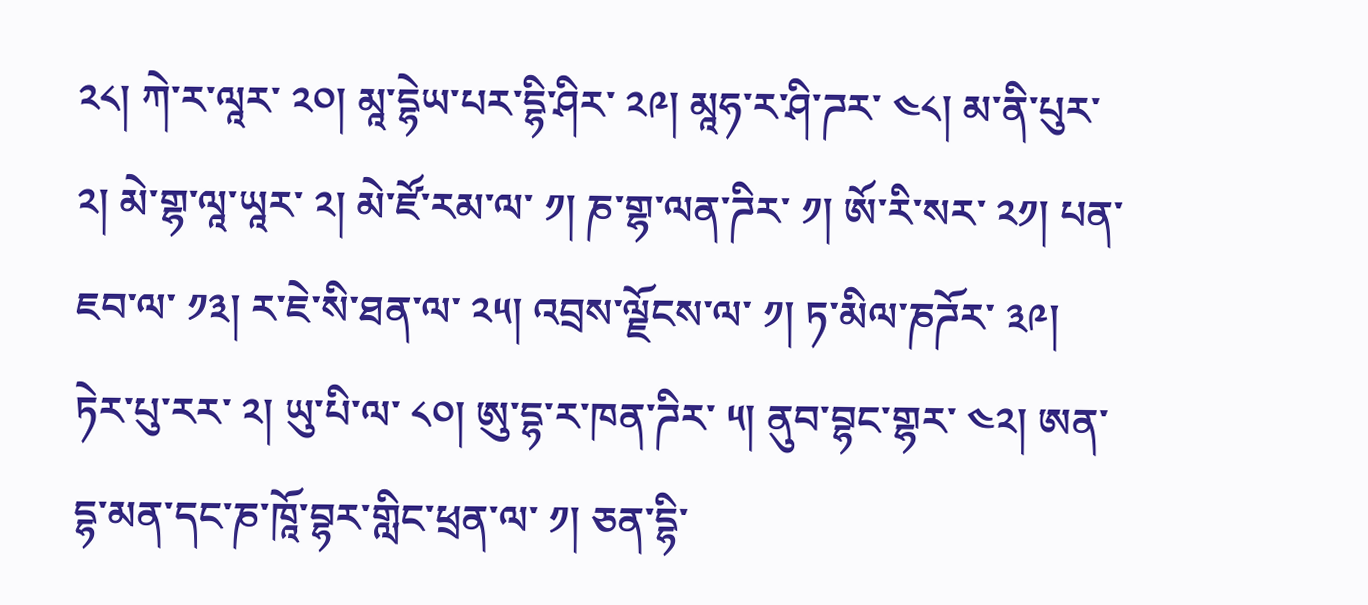༢༨། ཀེ་ར་ལཱར་ ༢༠། མཱ་དྷེཡ་པར་དྷི་ཤིར་ ༢༩། མཱཧ་ར་ཤི་ཌར་ ༤༨། མ་ནི་པུར་ ༢། མེ་གྷ་ལཱ་ཡཱར་ ༢། མེ་ཛོ་རམ་ལ་ ༡། ཎ་གྷ་ལན་ཌིར་ ༡། ཨོ་རི་སར་ ༢༡། པན་ཇབ་ལ་ ༡༣། ར་ཇེ་སི་ཐན་ལ་ ༢༥། འབྲས་ལྗོངས་ལ་ ༡། ཏ་མིལ་ཎཌོར་ ༣༩། ཏེར་པུ་རར་ ༢། ཡུ་པི་ལ་ ༨༠། ཨུ་དྷ་ར་ཁན་ཌིར་ ༥། ནུབ་བྷང་གྷར་ ༤༢། ཨན་དྷ་མན་དང་ཎ་ཁཱོ་བྷར་གླིང་ཕྲན་ལ་ ༡། ཅན་དྷི་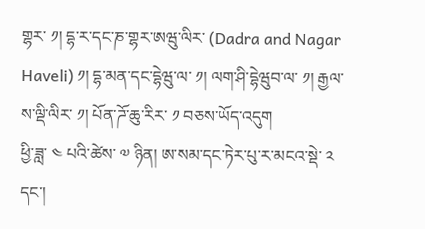གྷར་ ༡། དྷ་ར་དང་ཎ་གྷར་ཨཝུ་ལིར་ (Dadra and Nagar Haveli) ༡། དྷ་མན་དང་དྷེཝུ་ལ་ ༡། ལག་ཤི་དྷེཝུབ་ལ་ ༡། རྒྱལ་ས་ལྡི་ལིར་ ༡། པོན་ཌོ་ཆུ་རིར་ ༡ བཅས་ཡོད་འདུག
ཕྱི་ཟླ་ ༤ པའི་ཚེས་ ༧ ཉིན། ཨ་སམ་དང་ཏེར་པུ་ར་མངའ་སྡེ་ ༢ དང་།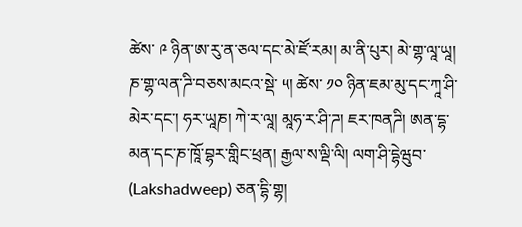ཚེས་ ༩ ཉིན་ཨ་རུ་ན་ཅལ་དང་མེ་ཛོ་རམ། མ་ནི་པུར། མེ་གྷ་ལཱ་ཡཱ། ཎ་གྷ་ལན་ཌི་བཅས་མངའ་སྡེ་ ༥། ཚེས་ ༡༠ ཉིན་ཇམ་མུ་དང་ཀཱ་ཤི་མེར་དང་། ཧར་ཡཱཎ། ཀེ་ར་ལཱ། མཱཧ་ར་ཤི་ཌ། ཇར་ཁནཌི། ཨན་དྷ་མན་དང་ཎ་ཁཱོ་བྷར་གླིང་ཕྲན། རྒྱལ་ས་ལྡི་ལི། ལག་ཤི་དྷེཝུབ་ (Lakshadweep) ཅན་དྷི་གྷ།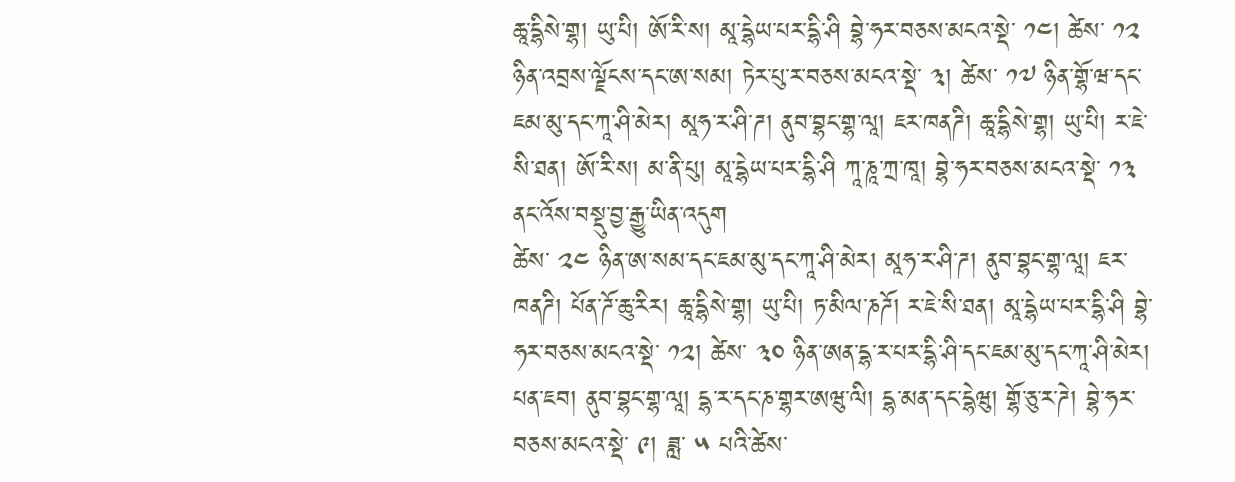ཆཱ་དྷིསེ་གྷ། ཡུ་པི། ཨོ་རི་ས། མཱ་དྷེཡ་པར་དྷི་ཤི བྷེ་ཧར་བཅས་མངའ་སྡེ་ ༡༤། ཚེས་ ༡༢ ཉིན་འབྲས་ལྗོངས་དང་ཨ་སམ། ཏེར་པུ་ར་བཅས་མངའ་སྡེ་ ༣། ཚེས་ ༡༧ ཉིན་གྷོ་ཝ་དང་ཇམ་མུ་དང་ཀཱ་ཤི་མེར། མཱཧ་ར་ཤི་ཌ། ནུབ་བྷང་གྷ་ལཱ། ཇར་ཁནཌི། ཆཱ་དྷིསེ་གྷ། ཡུ་པི། ར་ཇེ་སི་ཐན། ཨོ་རི་ས། མ་ནི་པུ། མཱ་དྷེཡ་པར་དྷི་ཤི ཀཱ་ཎཱ་ཀྲ་ཁཱ། བྷེ་ཧར་བཅས་མངའ་སྡེ་ ༡༣ ནང་འོས་བསྡུ་བྱ་རྒྱུ་ཡིན་འདུག
ཚེས་ ༢༤ ཉིན་ཨ་སམ་དང་ཇམ་མུ་དང་ཀཱ་ཤི་མེར། མཱཧ་ར་ཤི་ཌ། ནུབ་བྷང་གྷ་ལཱ། ཇར་ཁནཌི། པོན་ཌོ་ཆུ་རིར། ཆཱ་དྷིསེ་གྷ། ཡུ་པི། ཏ་མིལ་ཎཌོ། ར་ཇེ་སི་ཐན། མཱ་དྷེཡ་པར་དྷི་ཤི བྷེ་ཧར་བཅས་མངའ་སྡེ་ ༡༢། ཚེས་ ༣༠ ཉིན་ཨན་དྷ་ར་པར་དྷི་ཤི་དང་ཇམ་མུ་དང་ཀཱ་ཤི་མེར། པན་ཇབ། ནུབ་བྷང་གྷ་ལཱ། དྷ་ར་དང་ཎ་གྷར་ཨཝུ་ལི། དྷ་མན་དང་དྷེཝུ། གྷོ་ཅུ་ར་ཌེ། བྷེ་ཧར་བཅས་མངའ་སྡེ་ ༩། ཟླ་ ༥ པའི་ཚེས་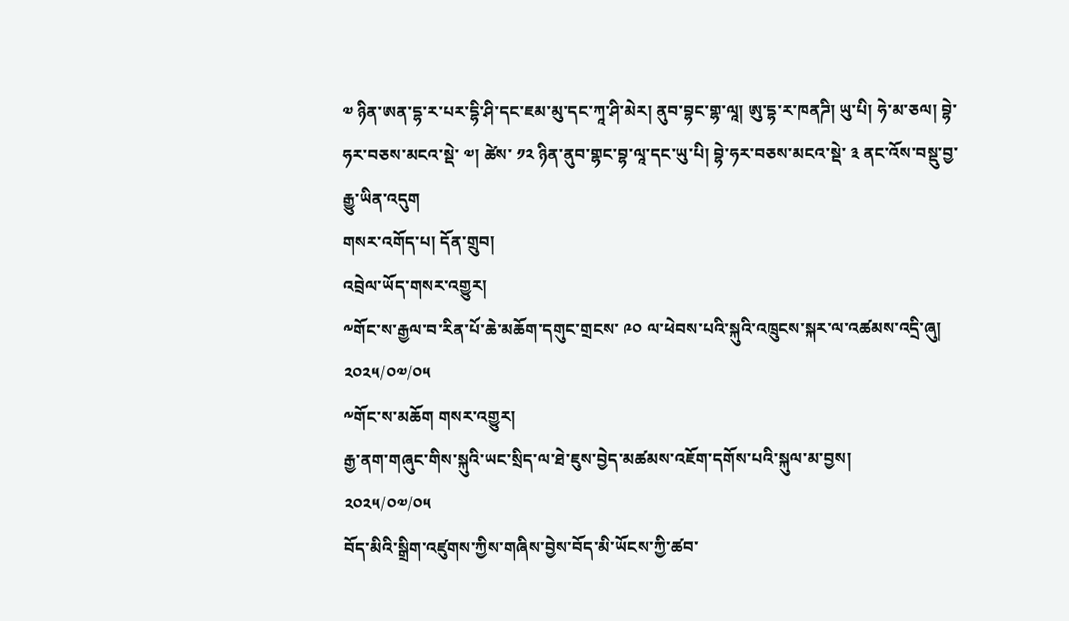༧ ཉིན་ཨན་དྷ་ར་པར་དྷི་ཤི་དང་ཇམ་མུ་དང་ཀཱ་ཤི་མེར། ནུབ་བྷང་གྷ་ལཱ། ཨུ་དྷ་ར་ཁནཌི། ཡུ་པི། ཧེ་མ་ཅལ། བྷེ་ཧར་བཅས་མངའ་སྡེ་ ༧། ཚེས་ ༡༢ ཉིན་ནུབ་གྷང་བྷ་ལཱ་དང་ཡུ་པི། བྷེ་ཧར་བཅས་མངའ་སྡེ་ ༣ ནང་འོས་བསྡུ་བྱ་རྒྱུ་ཡིན་འདུག
གསར་འགོད་པ། དོན་གྲུབ།
འབྲེལ་ཡོད་གསར་འགྱུར།
༸གོང་ས་རྒྱལ་བ་རིན་པོ་ཆེ་མཆོག་དགུང་གྲངས་ ༩༠ ལ་ཕེབས་པའི་སྐུའི་འཁྲུངས་སྐར་ལ་འཚམས་འདྲི་ཞུ།
༢༠༢༥/༠༧/༠༥
༸གོང་ས་མཆོག གསར་འགྱུར།
རྒྱ་ནག་གཞུང་གིས་སྐུའི་ཡང་སྲིད་ལ་ཐེ་ཇུས་བྱེད་མཚམས་འཇོག་དགོས་པའི་སྐུལ་མ་བྱས།
༢༠༢༥/༠༧/༠༥
བོད་མིའི་སྒྲིག་འཛུགས་ཀྱིས་གཞིས་བྱེས་བོད་མི་ཡོངས་ཀྱི་ཚབ་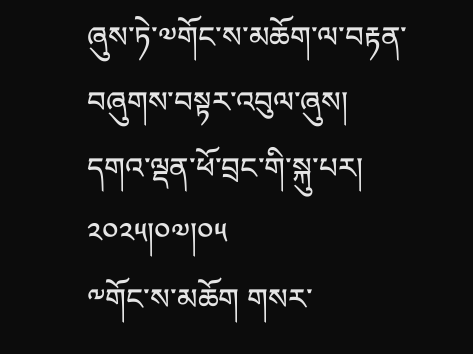ཞུས་ཏེ་༧གོང་ས་མཆོག་ལ་བརྟན་བཞུགས་བསྟར་འབུལ་ཞུས། དགའ་ལྡན་ཕོ་བྲང་གི་སྐུ་པར། ༢༠༢༥།༠༧།༠༥
༸གོང་ས་མཆོག གསར་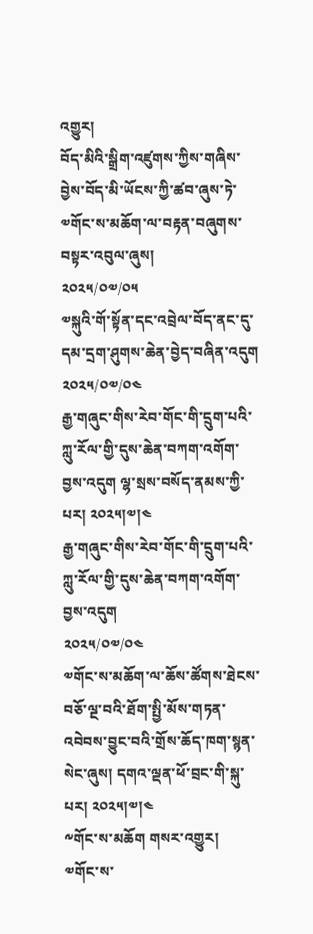འགྱུར།
བོད་མིའི་སྒྲིག་འཛུགས་ཀྱིས་གཞིས་བྱེས་བོད་མི་ཡོངས་ཀྱི་ཚབ་ཞུས་ཏེ་༧གོང་ས་མཆོག་ལ་བརྟན་བཞུགས་བསྟར་འབུལ་ཞུས།
༢༠༢༥/༠༧/༠༥
༧སྐུའི་གོ་སྟོན་དང་འབྲེལ་བོད་ནང་དུ་དམ་དྲག་ཤུགས་ཆེན་བྱེད་བཞིན་འདུག
༢༠༢༥/༠༧/༠༤
རྒྱ་གཞུང་གིས་རེབ་གོང་གི་དྲུག་པའི་ཀླུ་རོལ་གྱི་དུས་ཆེན་བཀག་འགོག་བྱས་འདུག ལྷ་སྲས་བསོད་ནམས་ཀྱི་པར། ༢༠༢༥།༧།༤
རྒྱ་གཞུང་གིས་རེབ་གོང་གི་དྲུག་པའི་ཀླུ་རོལ་གྱི་དུས་ཆེན་བཀག་འགོག་བྱས་འདུག
༢༠༢༥/༠༧/༠༤
༧གོང་ས་མཆོག་ལ་ཆོས་ཚོགས་ཐེངས་བཅོ་ལྔ་བའི་ཐོག་སྤྱི་མོས་གཏན་འབེབས་བྱུང་བའི་གྲོས་ཆོད་ཁག་སྙན་སེང་ཞུས། དགའ་ལྡན་ཕོ་བྲང་གི་སྐུ་པར། ༢༠༢༥།༧།༤
༸གོང་ས་མཆོག གསར་འགྱུར།
༧གོང་ས་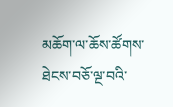མཆོག་ལ་ཆོས་ཚོགས་ཐེངས་བཅོ་ལྔ་བའི་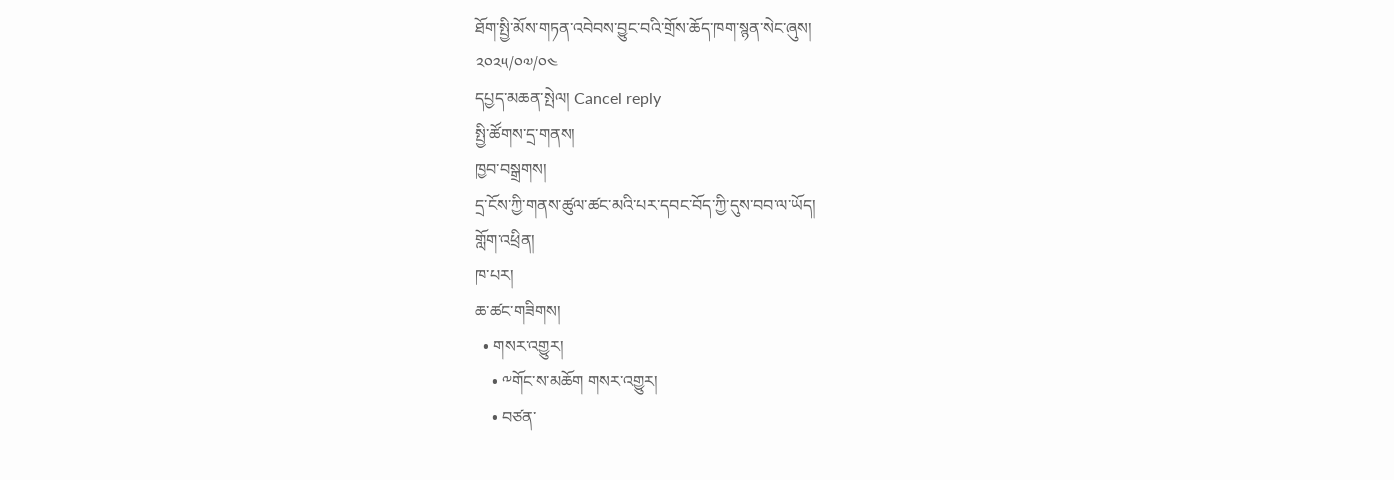ཐོག་སྤྱི་མོས་གཏན་འབེབས་བྱུང་བའི་གྲོས་ཆོད་ཁག་སྙན་སེང་ཞུས།
༢༠༢༥/༠༧/༠༤
དཔྱད་མཆན་སྤེལ། Cancel reply
སྤྱི་ཚོགས་དྲ་གནས།
ཁྱབ་བསྒྲགས།
དྲ་ངོས་ཀྱི་གནས་ཚུལ་ཚང་མའི་པར་དབང་བོད་ཀྱི་དུས་བབ་ལ་ཡོད།
གློག་འཕྲིན།
ཁ་པར།
ཆ་ཚང་གཟིགས།
  • གསར་འགྱུར།
    • ༸གོང་ས་མཆོག གསར་འགྱུར།
    • བཙན་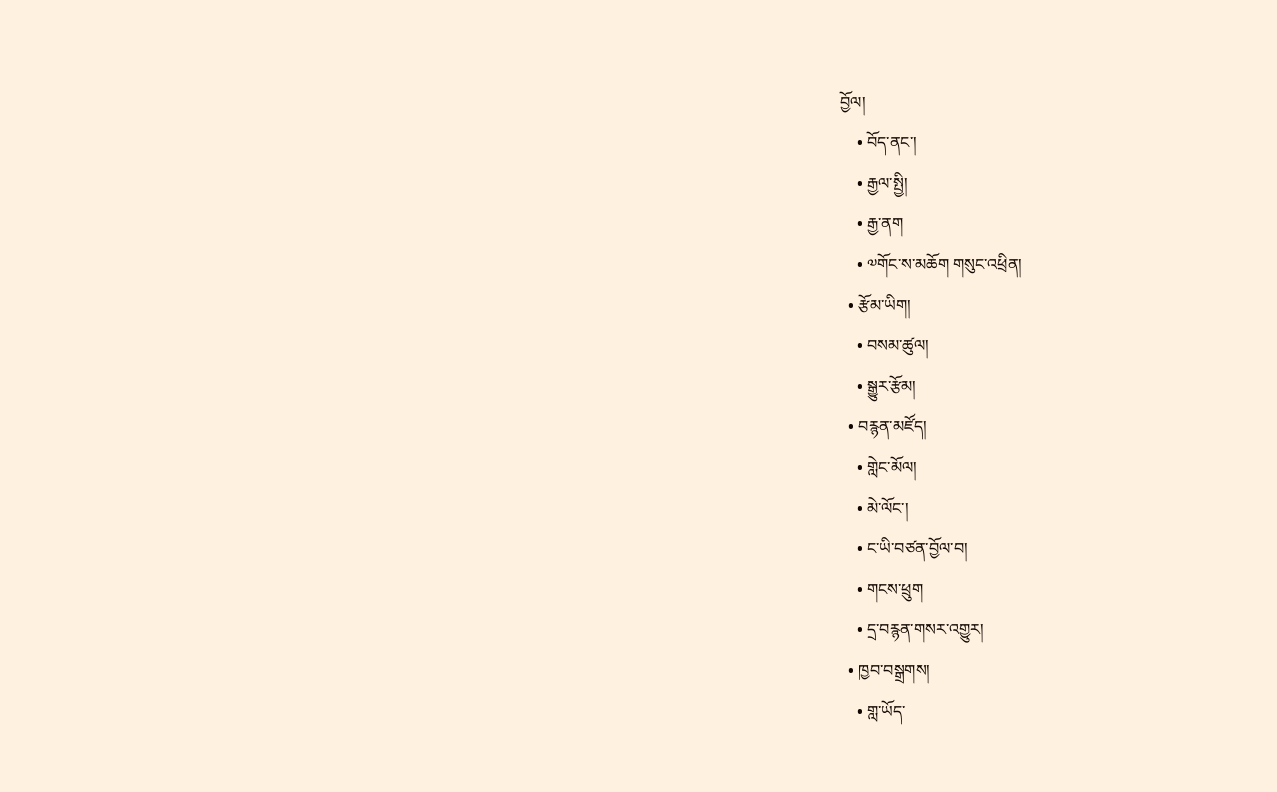བྱོལ།
    • བོད་ནང་།
    • རྒྱལ་སྤྱི།
    • རྒྱ་ནག
    • ༧གོང་ས་མཆོག གསུང་འཕྲིན།
  • རྩོམ་ཡིག།
    • བསམ་ཚུལ།
    • སྒྱུར་རྩོམ།
  • བརྙན་མཛོད།
    • གླེང་མོལ།
    • མེ་ལོང་།
    • ང་ཡི་བཙན་བྱོལ་བ།
    • གངས་ཕྲུག
    • དྲ་བརྙན་གསར་འགྱུར།
  • ཁྱབ་བསྒྲགས།
    • གླ་ཡོད་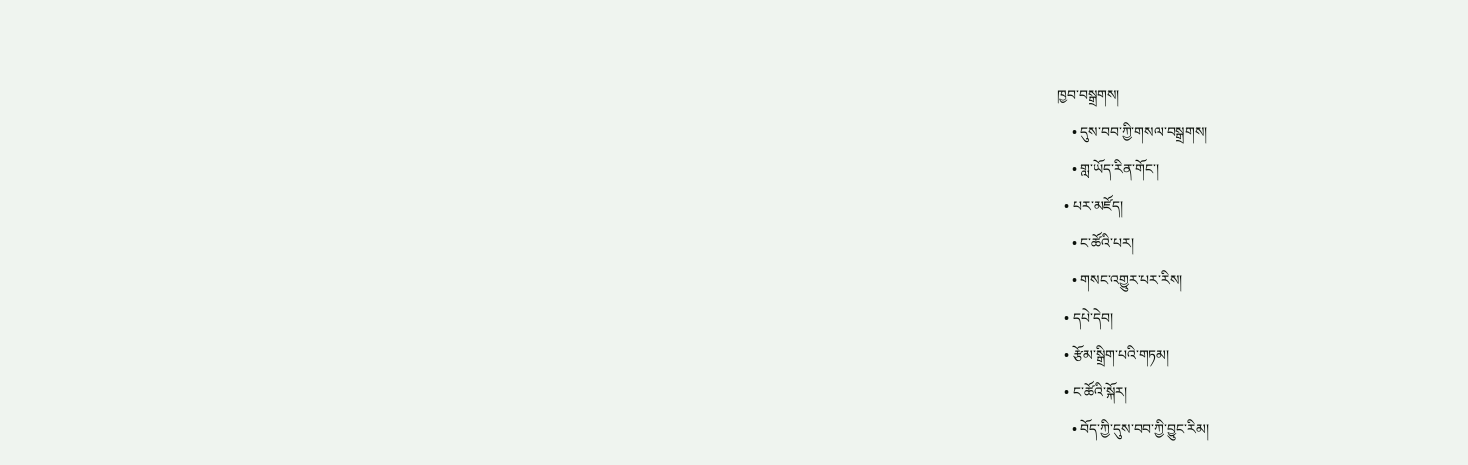ཁྱབ་བསྒྲགས།
    • དུས་བབ་ཀྱི་གསལ་བསྒྲགས།
    • གླ་ཡོད་རིན་གོང་།
  • པར་མཛོད།
    • ང་ཚོའི་པར།
    • གསང་འགྱུར་པར་རིས།
  • དཔེ་དེབ།
  • རྩོམ་སྒྲིག་པའི་གཏམ།
  • ང་ཚོའི་སྐོར།
    • བོད་ཀྱི་དུས་བབ་ཀྱི་བྱུང་རིམ།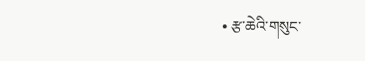• རྩ་ཆེའི་གསུང་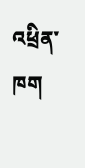འཕྲིན་ཁག